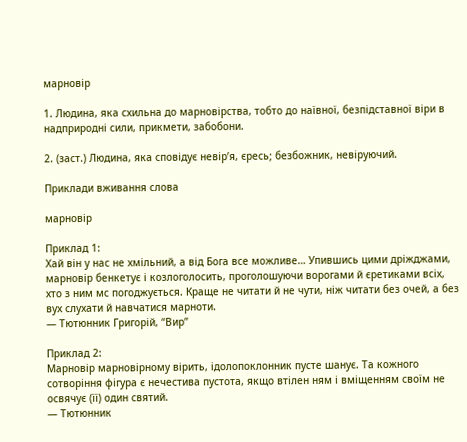марновір

1. Людина, яка схильна до марновірства, тобто до наївної, безпідставної віри в надприродні сили, прикмети, забобони.

2. (заст.) Людина, яка сповідує невір’я, єресь; безбожник, невіруючий.

Приклади вживання слова

марновір

Приклад 1:
Хай він у нас не хмільний, а від Бога все можливе… Упившись цими дріжджами, марновір бенкетує і козлоголосить, проголошуючи ворогами й єретиками всіх, хто з ним мс погоджується. Краще не читати й не чути, ніж читати без очей, а без вух слухати й навчатися марноти.
— Тютюнник Григорій, “Вир”

Приклад 2:
Марновір марновірному вірить, ідолопоклонник пусте шанує. Та кожного сотворіння фігура є нечестива пустота, якщо втілен ням і вміщенням своїм не освячує (її) один святий.
— Тютюнник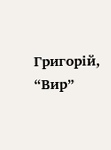Григорій, “Вир”